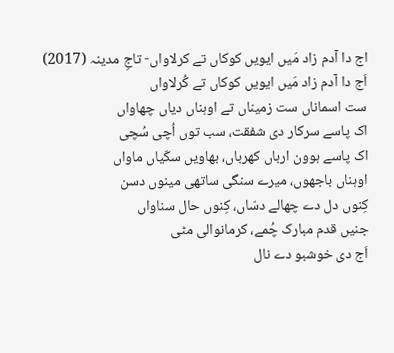اج دا آدم زاد مَیں ایویں کوکاں تے کرلاواں- تاجِ مدینہ (2017)
اَج دا آدم زاد مَیں ایویں کوکاں تے کُرلاواں
ست اسماناں ست زمیناں تے اوہناں دیاں چھاواں
اک پاسے سرکار دی شفقت، سب توں اُچی سُچی
اک پاسے ہوون ارباں کھرباں، بھاویں سکّیاں ماواں
اوہناں باجھوں، میرے سنگی ساتھی مینوں دسن
کِنوں دل دے چھالے دسّاں، کِنوں حال سناواں
جنیں قدم مبارک چُمے، کرمانوالی مٹی
اَج دی خوشبو دے نال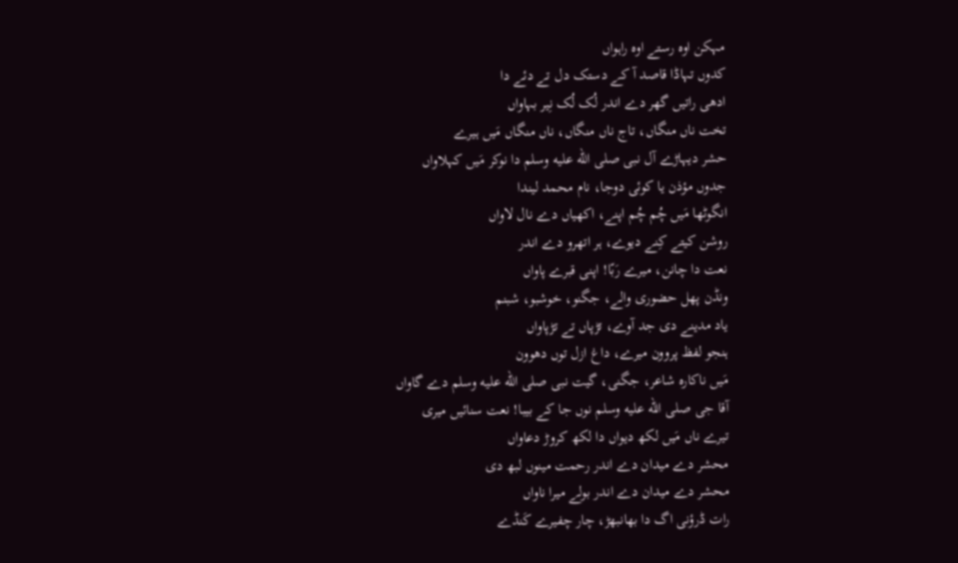مہکن اوہ رستے اوہ راہواں
کدوں تہاڈا قاصد آ کے دستک دل تے دئے دا
ادھی راتیں گھر دے اندر لُک لُک نِیر بہاواں
تخت ناں منگاں، تاج ناں منگاں، ناں منگاں مَیں ہیرے
حشر دیہاڑے آل نبی صلى الله عليه وسلم دا نوکر مَیں کہلاواں
جدوں مؤذن یا کوئی دوجا، نام محمد لیندا
انگوٹھا مَیں چُم چُم اپنے، اکھیاں دے نال لاواں
روشن کیتے کِنے دیوے، ہر اتھرو دے اندر
نعت دا چانن، میرے رَبّا! اپنی قبرے پاواں
ونڈن پھل حضوری والے، جگنو، خوشبو، شبنم
یاد مدینے دی جد آوے، تڑپاں تے تڑپاواں
ہنجو لفظ پروون میرے، داغ ازل توں دھوون
مَیں ناکارہ شاعر، جگنی، گیت نبی صلى الله عليه وسلم دے گاواں
آقا جی صلى الله عليه وسلم نوں جا کے بیبا! نعت سنائیں میری
تیرے ناں مَیں لکھ دیواں دا لکھ کروڑ دعاواں
محشر دے میدان دے اندر رحمت مینوں لبھ دی
محشر دے میدان دے اندر بولے میرا ناواں
رات ڈرؤنی اگ دا بھانبھڑ، چار چفیرے کَنڈے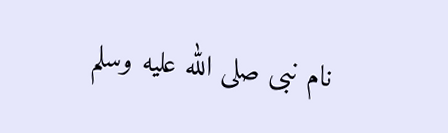نام نبی صلى الله عليه وسلم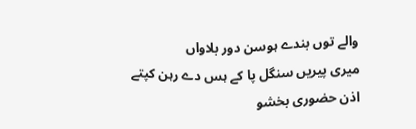والے توں بندے ہوسن دور بلاواں
میری پیریں سنگل پا کے ہس دے رہن کپتے
اذن حضوری بخشو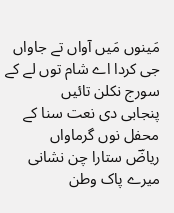مَینوں مَیں آواں تے جاواں
جی کردا اے شام توں لے کے سورج نکلن تائیں
پنجابی دی نعت سنا کے محفل نوں گرماواں
ریاضؔ ستارا چن نشانی میرے پاک وطن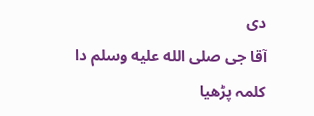دی
آقا جی صلى الله عليه وسلم دا کلمہ پڑھیا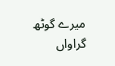میرے گوٹھ گراواں